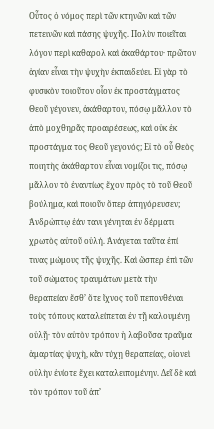Οὖτος ὁ νόμος περὶ τῶν κτηνῶν καὶ τῶν πετεινῶν καὶ πάσης ψυχῆς. Πολὺν ποιεῖται λόγον περὶ καθαρολ καὶ ἀκαθάρτου· πρῶτον ἁγίαν εἶναι τὴν ψυχὴν ἐκπαιδεύει. Εἰ γὰρ τὸ φυσικὸν τοιοῦτον οἷον ἐκ προστάγματος Θεοῦ γέγονεν, ἀκάθαρτον, πόσῳ μᾶλλον τὸ ἀπὸ μοχθηρᾶς προαιρέσεως, καὶ οὐκ ἐκ προστάγμα τος Θεοῦ γεγονός; Εἰ τὸ οὗ Θεὸς ποιητὴς ἀκάθαρτον εἶναι νομίζοι τις, πόσῳ μᾶλλον τὸ ἐναντίως ἔχον πρὸς τὸ τοῦ Θεοῦ βούλημα, καὶ ποιοῦν ὅπερ ἀπηγόρευσεν; Ἀνδρὡπτῳ ἐάν τανι γένηται ἐν δέρματι χρωτὸς αὐτοῦ οὐλή. Ἀνάγεται ταῦτα ἐπί τινας μώμους τῆς ψυχῆς. Καὶ ὥσπερ ἐπὶ τῶν τοῦ σώματος τραυμάτων μετὰ τὴν θεραπείαν ἔσθʼ ὅτε ἴχνος τοῦ πεπονθέναι τοὺς τόπους καταλείπεται ἐν τῇ καλουμένῃ οὐλῇ· τὸν αὐτὸν τρόπον ἡ λαβοῦσα τραῦμα ἁμαρτίας ψυχὴ, κἂν τύχῃ θεραπείας, οἱονεὶ οὐλὴν ἐνίοτε ἔχει καταλειπομένην. Δεῖ δὲ καὶ τὸν τρόπον τοῦ ἀπʼ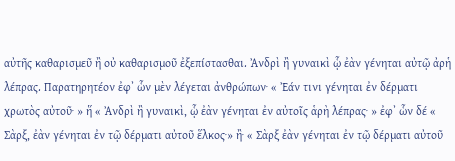αὐτῆς καθαρισμεῦ ἢ οὐ καθαρισμοῦ ἐξεπίστασθαι. Ἀνδρὶ ἢ γυναικὶ ᾧ ἐὰν γένηται αὐτῷ ἀρἡ λέπρας. Παρατηρητέον ἐφʼ ὧν μὲν λέγεται ἀνθρώπων· « Ἐάν τινι γένηται ἐν δέρματι χρωτὸς αὐτοῦ· » ἥ « Ἀνδρὶ ἢ γυναικὶ, ᾧ ἐὰν γένηται ἐν αὐτοῖς ἁρὴ λέπρας· » ἐφʼ ὧν δέ « Σὰρξ, ἐὰν γένηται ἐν τῷ δέρματι αὐτοῦ ἕλκος·» ἢ· « Σὰρξ ἐὰν γένηται ἐν τῷ δέρματι αὐτοῦ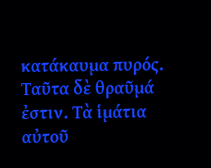κατάκαυμα πυρός. Ταῦτα δὲ θραῦμά ἐστιν. Τὰ ἱμάτια αὐτοῦ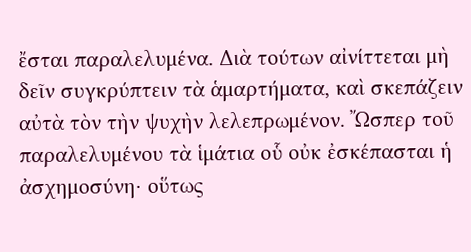ἔσται παραλελυμένα. Διὰ τούτων αἰνίττεται μὴ δεῖν συγκρύπτειν τὰ ἁμαρτήματα, καὶ σκεπάζειν αὐτὰ τὸν τὴν ψυχὴν λελεπρωμένον. Ὤσπερ τοῦ παραλελυμένου τὰ ἱμάτια οὗ οὐκ ἐσκέπασται ἡ ἀσχημοσύνη· οὕτως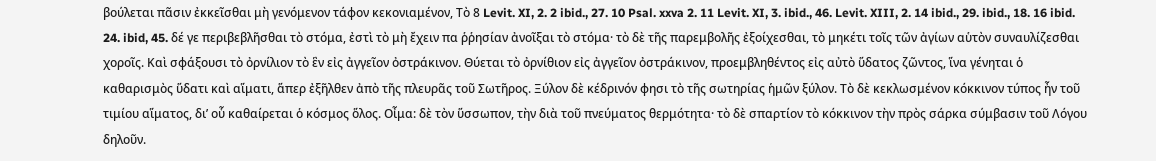βούλεται πᾶσιν ἐκκεῖσθαι μὴ γενόμενον τάφον κεκονιαμένον, Τὸ 8 Levit. XI, 2. 2 ibid., 27. 10 Psal. xxva 2. 11 Levit. XI, 3. ibid., 46. Levit. XIII, 2. 14 ibid., 29. ibid., 18. 16 ibid. 24. ibid, 45. δέ γε περιβεβλῆσθαι τὸ στόμα, ἐστὶ τὸ μὴ ἔχειν πα ῥῥησίαν ἀνοῖξαι τὸ στόμα· τὸ δὲ τῆς παρεμβολῆς ἐξοίχεσθαι, τὸ μηκέτι τοῖς τῶν ἀγίων αὑτὸν συναυλίζεσθαι χοροῖς. Καὶ σφάξουσι τὸ ὀρνίλιον τὸ ἓν εἰς ἀγγεῖον ὀστράκινον. Θύεται τὸ ὀρνίθιον εἰς ἀγγεῖον ὀστράκινον, προεμβληθέντος εἰς αὐτὸ ὕδατος ζῶντος, ἵνα γένηται ὁ καθαρισμὸς ὕδατι καὶ αἵματι, ἅπερ ἐξῆλθεν ἀπὸ τῆς πλευρᾶς τοῦ Σωτῆρος. Ξύλον δὲ κέδρινόν φησι τὸ τῆς σωτηρίας ἡμῶν ξύλον. Τὸ δὲ κεκλωσμένον κόκκινον τύπος ἦν τοῦ τιμίου αἵματος, διʼ οὗ καθαίρεται ὁ κόσμος ὅλος. Οἶμα: δὲ τὸν ὕσσωπον, τὴν διὰ τοῦ πνεύματος θερμότητα· τὸ δὲ σπαρτίον τὸ κόκκινον τὴν πρὸς σάρκα σύμβασιν τοῦ Λόγου δηλοῦν.